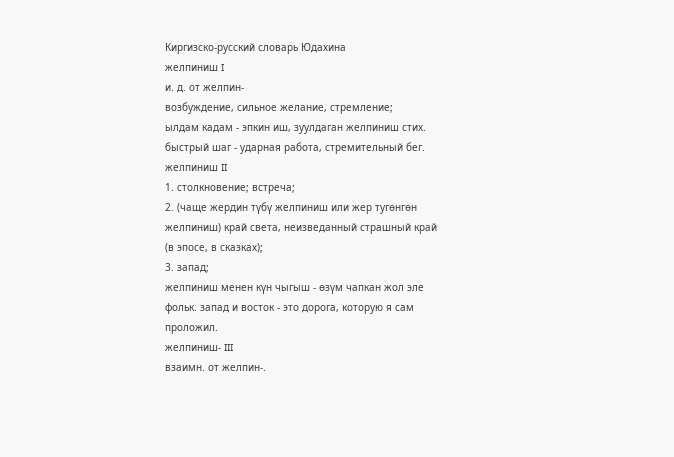Киргизско-русский словарь Юдахина
желпиниш I
и. д. от желпин-
возбуждение, сильное желание, стремление;
ылдам кадам - эпкин иш, зуулдаган желпиниш стих. быстрый шаг - ударная работа, стремительный бег.
желпиниш II
1. столкновение; встреча;
2. (чаще жердин түбү желпиниш или жер тугөнгөн желпиниш) край света, неизведанный страшный край (в эпосе, в сказках);
3. запад;
желпиниш менен күн чыгыш - өзүм чапкан жол эле фольк. запад и восток - это дорога, которую я сам проложил.
желпиниш- III
взаимн. от желпин-.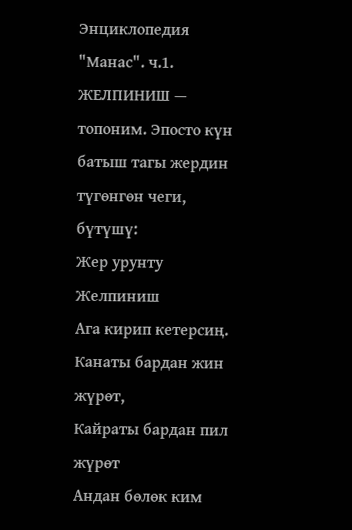Энциклопедия "Манас". ч.1.
ЖЕЛПИНИШ — топоним. Эпосто күн батыш тагы жердин түгөнгөн чеги, бүтүшү:
Жер урунту Желпиниш
Ага кирип кетерсиң.
Канаты бардан жин жүрөт,
Кайраты бардан пил жүрөт
Андан бөлөк ким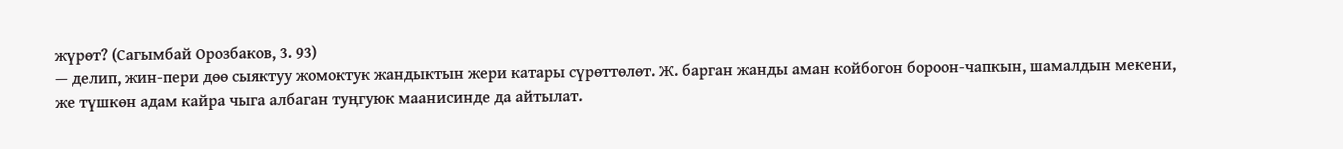жүрөт? (Сагымбай Орозбаков, 3. 93)
— делип, жин-пери дөө сыяктуу жомоктук жандыктын жери катары сүрөттөлөт. Ж. барган жанды аман койбогон бороон-чапкын, шамалдын мекени, же түшкөн адам кайра чыга албаган туңгуюк маанисинде да айтылат.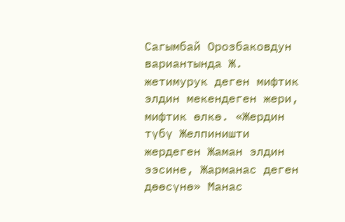Сагымбай Орозбаковдун вариантында Ж. жетимурук деген мифтик элдин мекендеген жери, мифтик өлкө. «Жердин түбү Желпиништи жердеген Жаман элдин ээсине, Жарманас деген дөөсүнө» Манас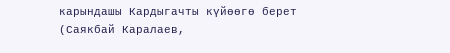карындашы Кардыгачты күйөөгө берет (Саякбай Каралаев,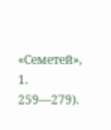«Семетей», 1. 259—279).